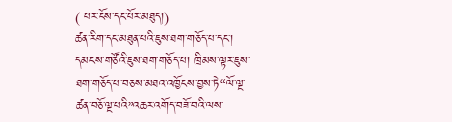( པར་ངོས་དང་པོར་མཐུད།)
ཚན་རིག་དང་མཐུན་པའི་ཇུས་ཐག་གཅོད་པ་དང་། དམངས་གཙོའི་ཇུས་ཐག་གཅོད་པ། ཁྲིམས་ལྟར་ཇུས་ཐག་གཅོད་པ་བཅས་མཐའ་འཁྱོངས་བྱས་ཏེ“ལོ་ལྔ་ཚན་བཅོ་ལྔ་པའི”འཆར་འགོད་བཟོ་བའི་ལས་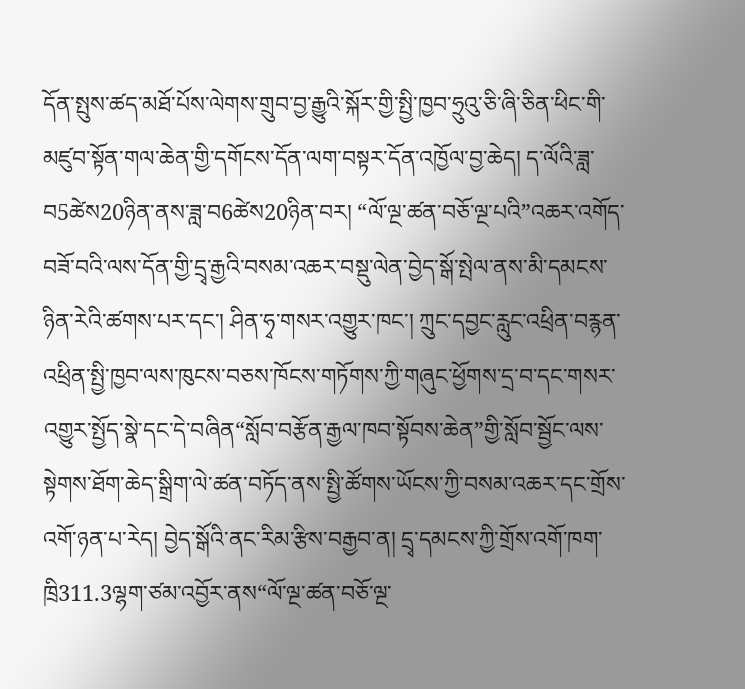དོན་སྤུས་ཚད་མཐོ་པོས་ལེགས་གྲུབ་བྱ་རྒྱུའི་སྐོར་གྱི་སྤྱི་ཁྱབ་ཧྲུའུ་ཅི་ཞི་ཅིན་ཕིང་གི་མཛུབ་སྟོན་གལ་ཆེན་གྱི་དགོངས་དོན་ལག་བསྟར་དོན་འཁྱོལ་བྱ་ཆེད། ད་ལོའི་ཟླ་བ5ཚེས20ཉིན་ནས་ཟླ་བ6ཚེས20ཉིན་བར། “ལོ་ལྔ་ཚན་བཅོ་ལྔ་པའི”འཆར་འགོད་བཟོ་བའི་ལས་དོན་གྱི་དྲྭ་རྒྱའི་བསམ་འཆར་བསྡུ་ལེན་བྱེད་སྒོ་སྤེལ་ནས་མི་དམངས་ཉིན་རེའི་ཚགས་པར་དང་། ཤིན་ཧྭ་གསར་འགྱུར་ཁང་། ཀྲུང་དབྱང་རླུང་འཕྲིན་བརྙན་འཕྲིན་སྤྱི་ཁྱབ་ལས་ཁུངས་བཅས་ཁོངས་གཏོགས་ཀྱི་གཞུང་ཕྱོགས་དྲ་བ་དང་གསར་འགྱུར་སྤྱོད་སྣེ་དང་དེ་བཞིན“སློབ་བརྩོན་རྒྱལ་ཁབ་སྟོབས་ཆེན”གྱི་སློབ་སྦྱོང་ལས་སྟེགས་ཐོག་ཆེད་སྒྲིག་ལེ་ཚན་བཏོད་ནས་སྤྱི་ཚོགས་ཡོངས་ཀྱི་བསམ་འཆར་དང་གྲོས་འགོ་ཉན་པ་རེད། བྱེད་སྒོའི་ནང་རིམ་རྩིས་བརྒྱབ་ན། དྲྭ་དམངས་ཀྱི་གྲོས་འགོ་ཁག་ཁྲི311.3ལྷག་ཙམ་འབྱོར་ནས“ལོ་ལྔ་ཚན་བཅོ་ལྔ་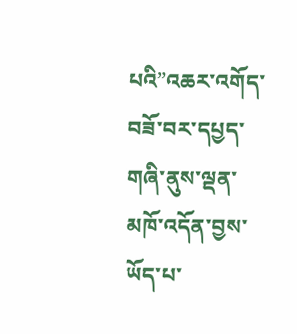པའི”འཆར་འགོད་བཟོ་བར་དཔྱད་གཞི་ནུས་ལྡན་མཁོ་འདོན་བྱས་ཡོད་པ་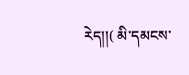རེད།།( མི་དམངས་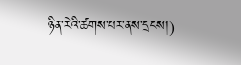ཉིན་རེའི་ཚགས་པར་ནས་དྲངས།)